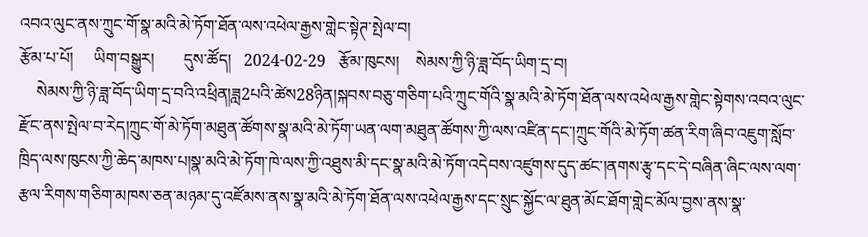འབའ་ལུང་ནས་ཀྲུང་གོ་སྣ་མའི་མེ་ཏོག་ཐོན་ལས་འཕེལ་རྒྱས་གླེང་སྟེཊ་སྤེལ་བ།
རྩོམ་པ་པོ།     ཡིག་བསྒྱུར།       དུས་ཚོད།   2024-02-29   རྩོམ་ཁུངས།    སེམས་ཀྱི་ཉི་ཟླ་བོད་ཡིག་དྲ་བ།
    སེམས་ཀྱི་ཉི་ཟླ་བོད་ཡིག་དྲ་བའི་འཕྲིན།ཟླ2པའི་ཚེས28ཉིན།སྐབས་བཅུ་གཅིག་པའི་ཀྲུང་གོའི་སྣ་མའི་མེ་ཏོག་ཐོན་ལས་འཕེལ་རྒྱས་གླེང་སྟེགས་འབའ་ལུང་རྫོང་ནས་སྤེལ་བ་རེད།ཀྲུང་གོ་མེ་ཏོག་མཐུན་ཚོགས་སྣ་མའི་མེ་ཏོག་ཡན་ལག་མཐུན་ཚོགས་ཀྱི་ལས་འཛིན་དང་།ཀྲུང་གོའི་མེ་ཏོག་ཚན་རིག་ཞིབ་འཇུག་སློབ་ཁྲིད་ལས་ཁུངས་ཀྱི་ཆེད་མཁས་པ།སྣ་མའི་མེ་ཏོག་ཁེ་ལས་ཀྱི་འཐུས་མི་དང་སྣ་མའི་མེ་ཏོག་འདེབས་འཛུགས་དུད་ཚང་།ནགས་རྩྭ་དང་དེ་བཞིན་ཞིང་ལས་ལག་རྩལ་རིགས་གཅིག་མཁས་ཅན་མཉམ་དུ་འཛོམས་ནས་སྣ་མའི་མེ་ཏོག་ཐོན་ལས་འཕེལ་རྒྱས་དང་སྲུང་སྐྱོང་ལ་ཐུན་མོང་ཐོག་གླེང་མོལ་བྱས་ནས་སྣ་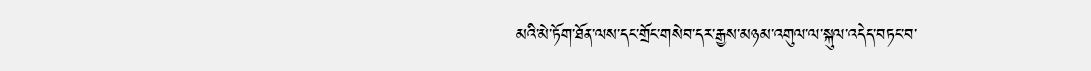མའི་མེ་ཏོག་ཐོན་ལས་དང་གྲོང་གསེབ་དར་རྒྱས་མཉམ་འགུལ་ལ་སྐུལ་འདེད་བཏང་བ་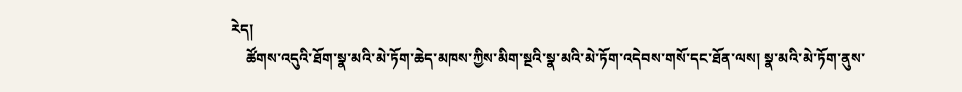རེད།
    ཚོགས་འདུའི་ཐོག་སྣ་མའི་མེ་ཏོག་ཆེད་མཁས་ཀྱིས་མིག་སྔའི་སྣ་མའི་མེ་ཏོག་འདེབས་གསོ་དང་ཐོན་ལས། སྣ་མའི་མེ་ཏོག་ནུས་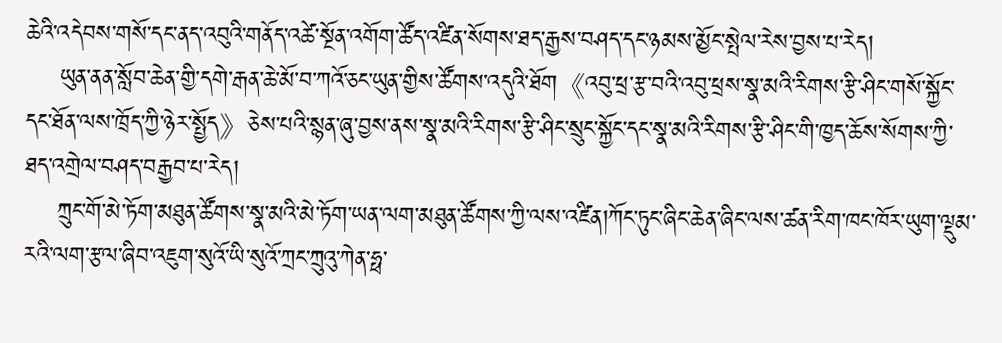ཆེའི་འདེབས་གསོ་དང་ནད་འབུའི་གནོད་འཚེ་སྔོན་འགོག་ཚོད་འཛིན་སོགས་ཐད་རྒྱས་བཤད་དང་ཉམས་མྱོང་སྤེལ་རེས་བྱས་པ་རེད།
    ཡུན་ནན་སློབ་ཆེན་གྱི་དགེ་རྒན་ཆེ་མོ་བ་ཀའོ་ཅང་ཡུན་གྱིས་ཚོགས་འདུའི་ཐོག《འབུ་ཕྲ་རྩ་བའི་འབུ་ཕྲས་སྣ་མའི་རིགས་རྩི་ཤིང་གསོ་སྐྱོང་དང་ཐོན་ལས་ཁྲོད་ཀྱི་ཉེར་སྤྱོད》ཅེས་པའི་སྙན་ཞུ་བྱས་ནས་སྣ་མའི་རིགས་རྩི་ཤིང་སྲུང་སྐྱོང་དང་སྣ་མའི་རིགས་རྩི་ཤིང་གི་ཁྱད་ཆོས་སོགས་ཀྱི་ཐད་འགྲེལ་བཤད་བརྒྱབ་པ་རེད།
    ཀྲུང་གོ་མེ་ཏོག་མཐུན་ཚོགས་སྣ་མའི་མེ་ཏོག་ཡན་ལག་མཐུན་ཚོགས་ཀྱི་ལས་འཛིན།ཀོང་ཏུང་ཞིང་ཆེན་ཞིང་ལས་ཚན་རིག་ཁང་ཁོར་ཡུག་ལྡུམ་རའི་ལག་རྩལ་ཞིབ་འཇུག་སུའོ་ཡི་སུའོ་ཀྲང་ཀྲུའུ་ཀེན་ཧྥ་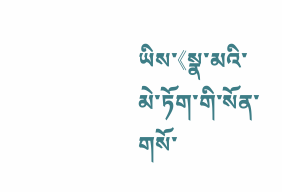ཡིས་《སྣ་མའི་མེ་ཏོག་གི་སོན་གསོ་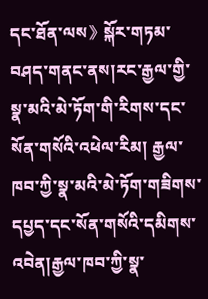དང་ཐོན་ལས》སྐོར་གཏམ་བཤད་གནང་ནས།རང་རྒྱལ་གྱི་སྣ་མའི་མེ་ཏོག་གི་རིགས་དང་སོན་གསོའི་འཕེལ་རིམ། རྒྱལ་ཁབ་ཀྱི་སྣ་མའི་མེ་ཏོག་གཟིགས་དཔྱད་དང་སོན་གསོའི་དམིགས་འབེན།རྒྱལ་ཁབ་ཀྱི་སྣ་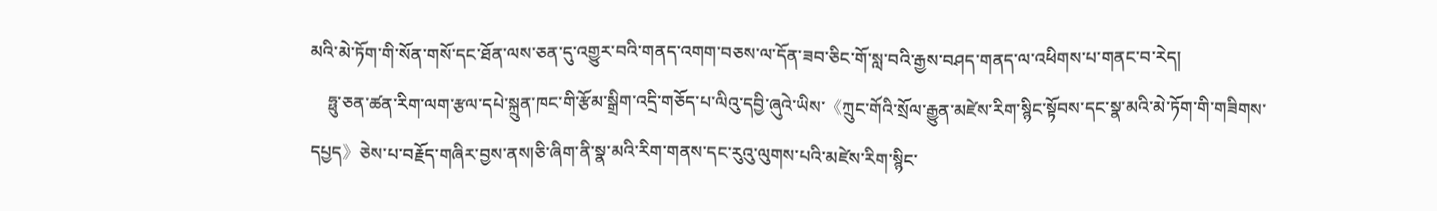མའི་མེ་ཏོག་གི་སོན་གསོ་དང་ཐོན་ལས་ཅན་དུ་འགྱུར་བའི་གནད་འགག་བཅས་ལ་དོན་ཟབ་ཅིང་གོ་སླ་བའི་རྒྱས་བཤད་གནད་ལ་འཕིགས་པ་གནང་བ་རེད།
    ཧྥུ་ཅན་ཚན་རིག་ལག་རྩལ་དཔེ་སྐྲུན་ཁང་གི་རྩོམ་སྒྲིག་འདྲི་གཅོད་པ་ལིའུ་དབྱི་ཞུའེ་ཡིས་《ཀྲུང་གོའི་སྲོལ་རྒྱུན་མཛེས་རིག་སྙིང་སྟོབས་དང་སྣ་མའི་མེ་ཏོག་གི་གཟིགས་དཔྱད》ཅེས་པ་བརྗོད་གཞིར་བྱས་ནས།ཅི་ཞིག་ནི་སྣ་མའི་རིག་གནས་དང་རུའུ་ལུགས་པའི་མཛེས་རིག་སྙིང་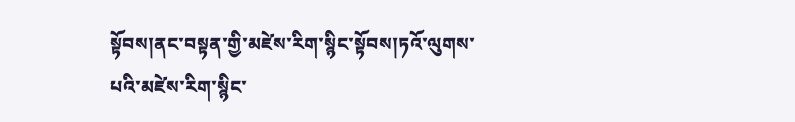སྟོབས།ནང་བསྟན་གྱི་མཛེས་རིག་སྙིང་སྟོབས།ཏའོ་ལུགས་པའི་མཛེས་རིག་སྙིང་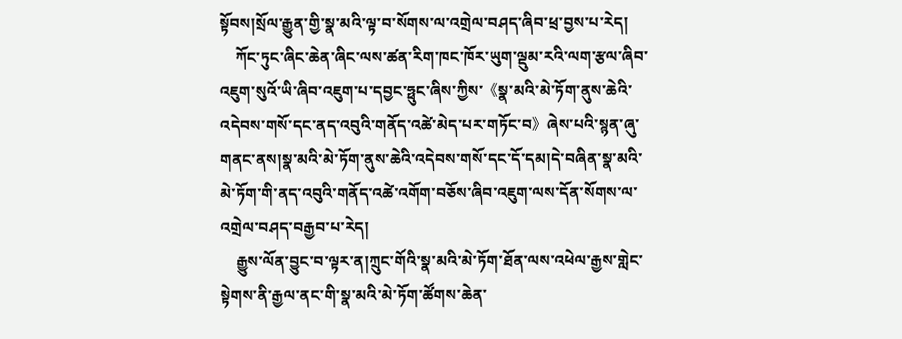སྟོབས།སྲོལ་རྒྱུན་གྱི་སྣ་མའི་ལྟ་བ་སོགས་ལ་འགྲེལ་བཤད་ཞིབ་ཕྲ་བྱས་པ་རེད།
    ཀོང་ཏུང་ཞིང་ཆེན་ཞིང་ལས་ཚན་རིག་ཁང་ཁོར་ཡུག་ལྡུམ་རའི་ལག་རྩལ་ཞིབ་འཇུག་སུའོ་ཡི་ཞིབ་འཇུག་པ་དབྱང་ཧྥུང་ཞིས་ཀྱིས་《སྣ་མའི་མེ་ཏོག་ནུས་ཆེའི་འདེབས་གསོ་དང་ནད་འབུའི་གནོད་འཚེ་མེད་པར་གཏོང་བ》ཞེས་པའི་སྙན་ཞུ་གནང་ནས།སྣ་མའི་མེ་ཏོག་ནུས་ཆེའི་འདེབས་གསོ་དང་དོ་དམ།དེ་བཞིན་སྣ་མའི་མེ་ཏོག་གི་ནད་འབུའི་གནོད་འཚེ་འགོག་བཅོས་ཞིབ་འཇུག་ལས་དོན་སོགས་ལ་འགྲེལ་བཤད་བརྒྱབ་པ་རེད།
    རྒྱུས་ལོན་བྱུང་བ་ལྟར་ན།ཀྲུང་གོའི་སྣ་མའི་མེ་ཏོག་ཐོན་ལས་འཕེལ་རྒྱས་གླེང་སྟེགས་ནི་རྒྱལ་ནང་གི་སྣ་མའི་མེ་ཏོག་ཚོགས་ཆེན་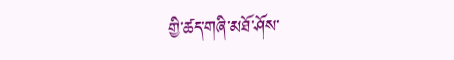གྱི་ཚད་གཞི་མཐོ་ཤོས་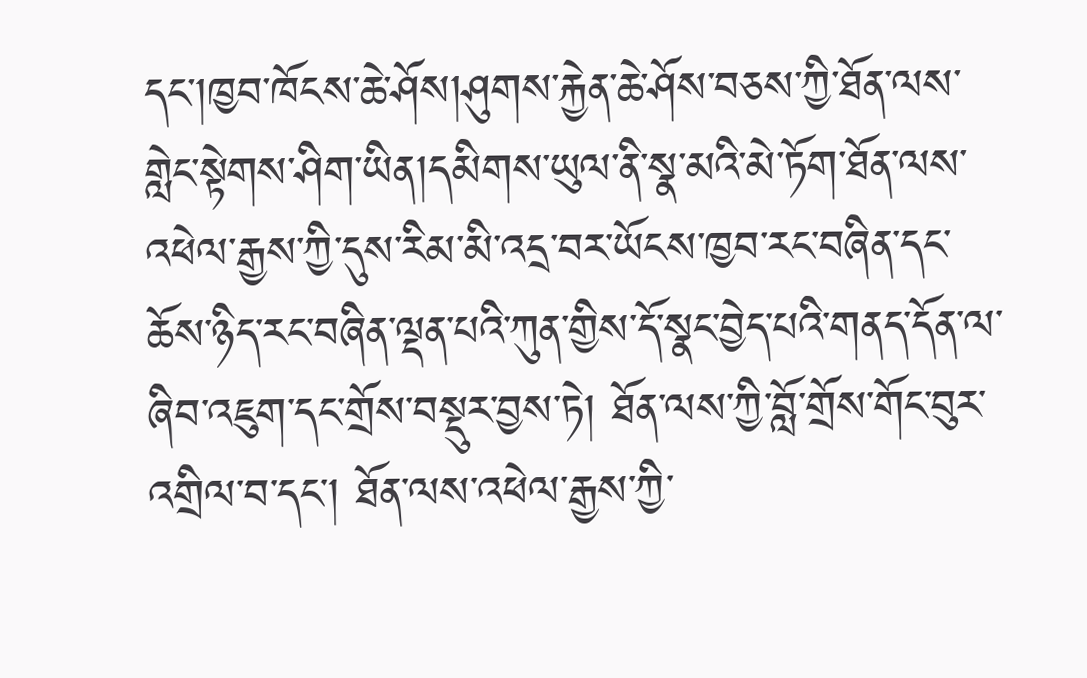དང་།ཁྱབ་ཁོངས་ཆེ་ཤོས།ཤུགས་རྐྱེན་ཆེ་ཤོས་བཅས་ཀྱི་ཐོན་ལས་གླེང་སྟེགས་ཤིག་ཡིན།དམིགས་ཡུལ་ནི་སྣ་མའི་མེ་ཏོག་ཐོན་ལས་འཕེལ་རྒྱས་ཀྱི་དུས་རིམ་མི་འདྲ་བར་ཡོངས་ཁྱབ་རང་བཞིན་དང་ཆོས་ཉིད་རང་བཞིན་ལྡན་པའི་ཀུན་གྱིས་དོ་སྣང་བྱེད་པའི་གནད་དོན་ལ་ཞིབ་འཇུག་དང་གྲོས་བསྡུར་བྱས་ཏེ། ཐོན་ལས་ཀྱི་བློ་གྲོས་གོང་བུར་འགྲིལ་བ་དང་། ཐོན་ལས་འཕེལ་རྒྱས་ཀྱི་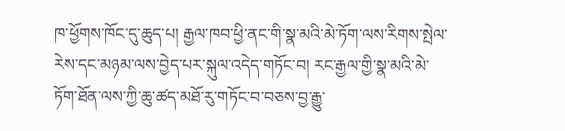ཁ་ཕྱོགས་ཁོང་དུ་ཆུད་པ། རྒྱལ་ཁབ་ཕྱི་ནང་གི་སྣ་མའི་མེ་ཏོག་ལས་རིགས་སྤེལ་རེས་དང་མཉམ་ལས་བྱེད་པར་སྐུལ་འདེད་གཏོང་བ། རང་རྒྱལ་གྱི་སྣ་མའི་མེ་ཏོག་ཐོན་ལས་ཀྱི་ཆུ་ཚད་མཐོ་རུ་གཏོང་བ་བཅས་བྱ་རྒྱུ་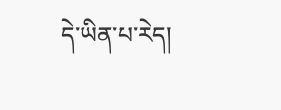དེ་ཡིན་པ་རེད།